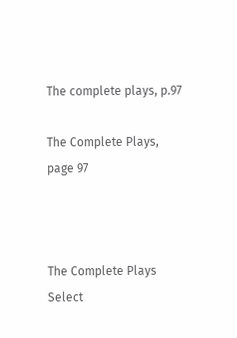The complete plays, p.97

The Complete Plays, page 97



The Complete Plays
Select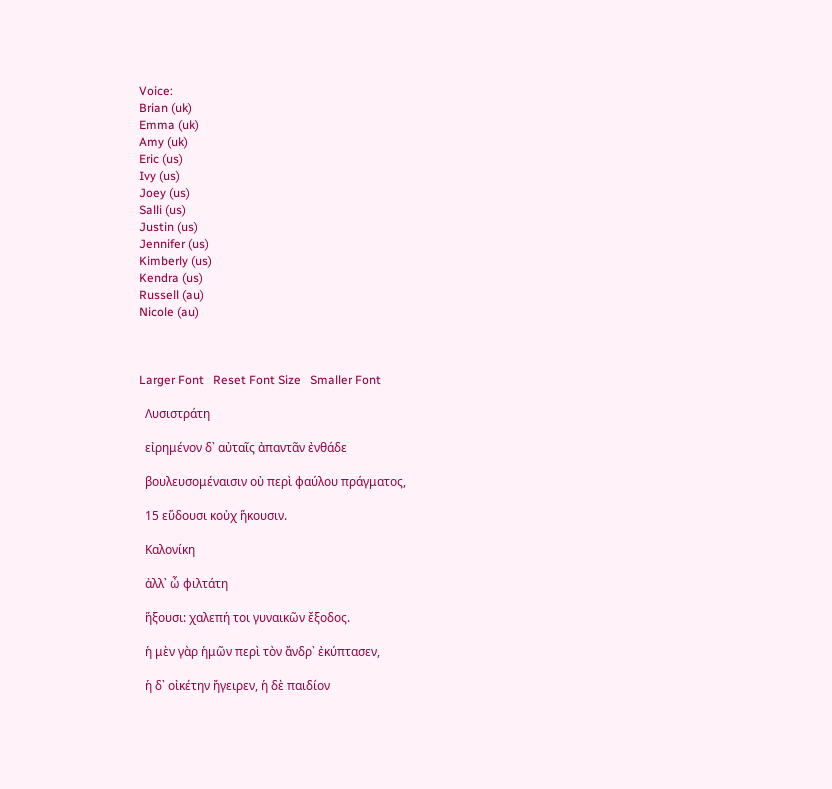Voice:
Brian (uk)
Emma (uk)
Amy (uk)
Eric (us)
Ivy (us)
Joey (us)
Salli (us)
Justin (us)
Jennifer (us)
Kimberly (us)
Kendra (us)
Russell (au)
Nicole (au)



Larger Font   Reset Font Size   Smaller Font

  Λυσιστράτη

  εἰρημένον δ᾽ αὐταῖς ἀπαντᾶν ἐνθάδε

  βουλευσομέναισιν οὐ περὶ φαύλου πράγματος,

  15 εὕδουσι κοὐχ ἥκουσιν.

  Καλονίκη

  ἀλλ᾽ ὦ φιλτάτη

  ἥξουσι: χαλεπή τοι γυναικῶν ἔξοδος.

  ἡ μὲν γὰρ ἡμῶν περὶ τὸν ἄνδρ᾽ ἐκύπτασεν,

  ἡ δ᾽ οἰκέτην ἤγειρεν, ἡ δὲ παιδίον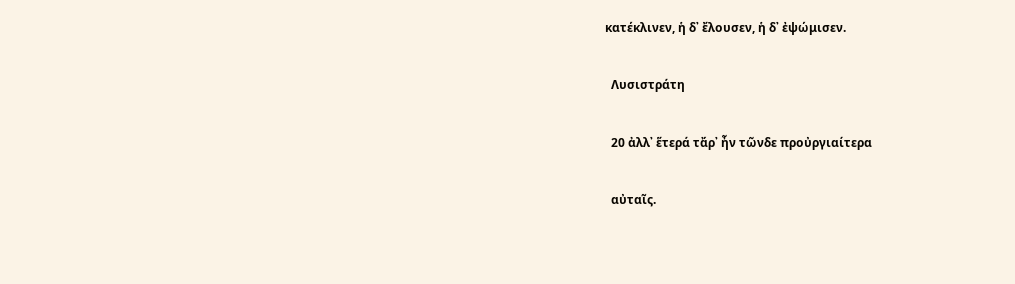κατέκλινεν, ἡ δ᾽ ἔλουσεν, ἡ δ᾽ ἐψώμισεν.

  Λυσιστράτη

  20 ἀλλ᾽ ἕτερά τἄρ᾽ ἦν τῶνδε προὐργιαίτερα

  αὐταῖς.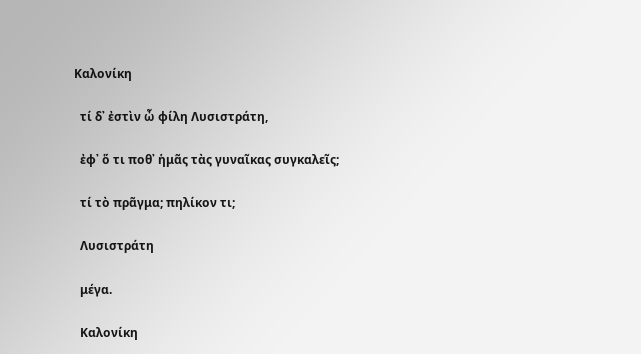Καλονίκη

  τί δ᾽ ἐστὶν ὦ φίλη Λυσιστράτη,

  ἐφ᾽ ὅ τι ποθ᾽ ἡμᾶς τὰς γυναῖκας συγκαλεῖς;

  τί τὸ πρᾶγμα; πηλίκον τι;

  Λυσιστράτη

  μέγα.

  Καλονίκη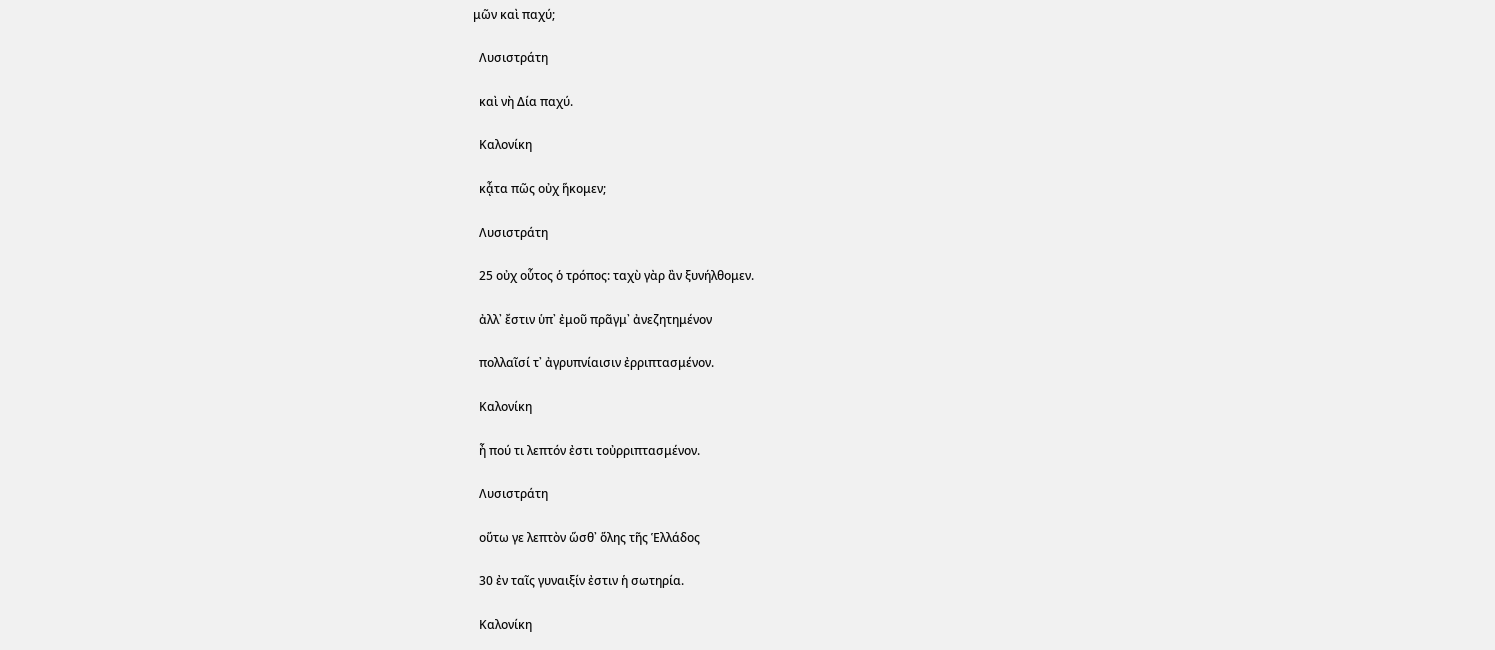μῶν καὶ παχύ;

  Λυσιστράτη

  καὶ νὴ Δία παχύ.

  Καλονίκη

  κᾆτα πῶς οὐχ ἥκομεν;

  Λυσιστράτη

  25 οὐχ οὗτος ὁ τρόπος: ταχὺ γὰρ ἂν ξυνήλθομεν.

  ἀλλ᾽ ἔστιν ὑπ᾽ ἐμοῦ πρᾶγμ᾽ ἀνεζητημένον

  πολλαῖσί τ᾽ ἀγρυπνίαισιν ἐρριπτασμένον.

  Καλονίκη

  ἦ πού τι λεπτόν ἐστι τοὐρριπτασμένον.

  Λυσιστράτη

  οὕτω γε λεπτὸν ὥσθ᾽ ὅλης τῆς Ἑλλάδος

  30 ἐν ταῖς γυναιξίν ἐστιν ἡ σωτηρία.

  Καλονίκη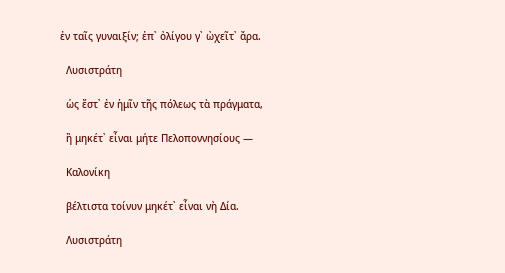ἐν ταῖς γυναιξίν; ἐπ᾽ ὀλίγου γ᾽ ὠχεῖτ᾽ ἄρα.

  Λυσιστράτη

  ὡς ἔστ᾽ ἐν ἡμῖν τῆς πόλεως τὰ πράγματα,

  ἢ μηκέτ᾽ εἶναι μήτε Πελοποννησίους —

  Καλονίκη

  βέλτιστα τοίνυν μηκέτ᾽ εἶναι νὴ Δία.

  Λυσιστράτη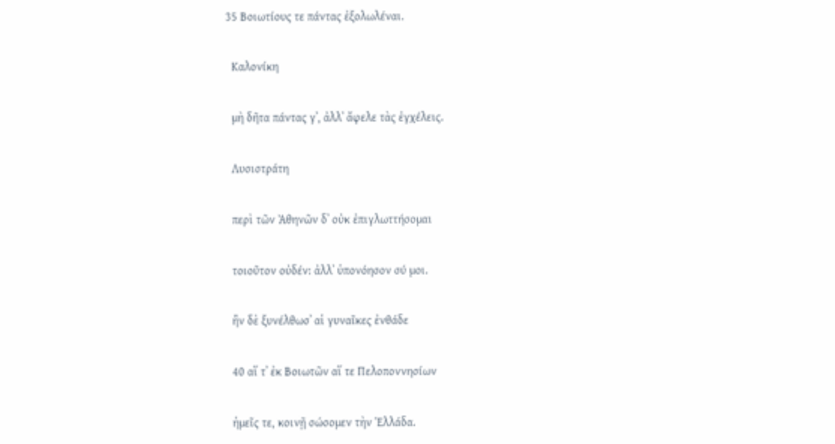35 Βοιωτίους τε πάντας ἐξολωλέναι.

  Καλονίκη

  μὴ δῆτα πάντας γ᾽, ἀλλ᾽ ἄφελε τὰς ἐγχέλεις.

  Λυσιστράτη

  περὶ τῶν Ἀθηνῶν δ᾽ οὐκ ἐπιγλωττήσομαι

  τοιοῦτον οὐδέν: ἀλλ᾽ ὑπονόησον σύ μοι.

  ἢν δὲ ξυνέλθωσ᾽ αἱ γυναῖκες ἐνθάδε

  40 αἵ τ᾽ ἐκ Βοιωτῶν αἵ τε Πελοποννησίων

  ἡμεῖς τε, κοινῇ σώσομεν τὴν Ἑλλάδα.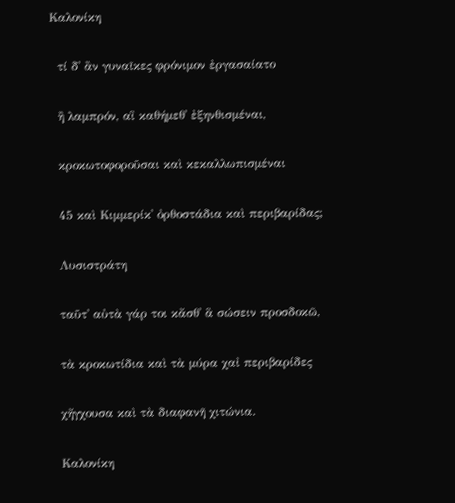Καλονίκη

  τί δ᾽ ἂν γυναῖκες φρόνιμον ἐργασαίατο

  ἢ λαμπρόν, αἳ καθήμεθ᾽ ἐξηνθισμέναι,

  κροκωτοφοροῦσαι καὶ κεκαλλωπισμέναι

  45 καὶ Κιμμερίκ᾽ ὀρθοστάδια καὶ περιβαρίδας;

  Λυσιστράτη

  ταῦτ᾽ αὐτὰ γάρ τοι κἄσθ᾽ ἃ σώσειν προσδοκῶ,

  τὰ κροκωτίδια καὶ τὰ μύρα χαἰ περιβαρίδες

  χἤγχουσα καὶ τὰ διαφανῆ χιτώνια.

  Καλονίκη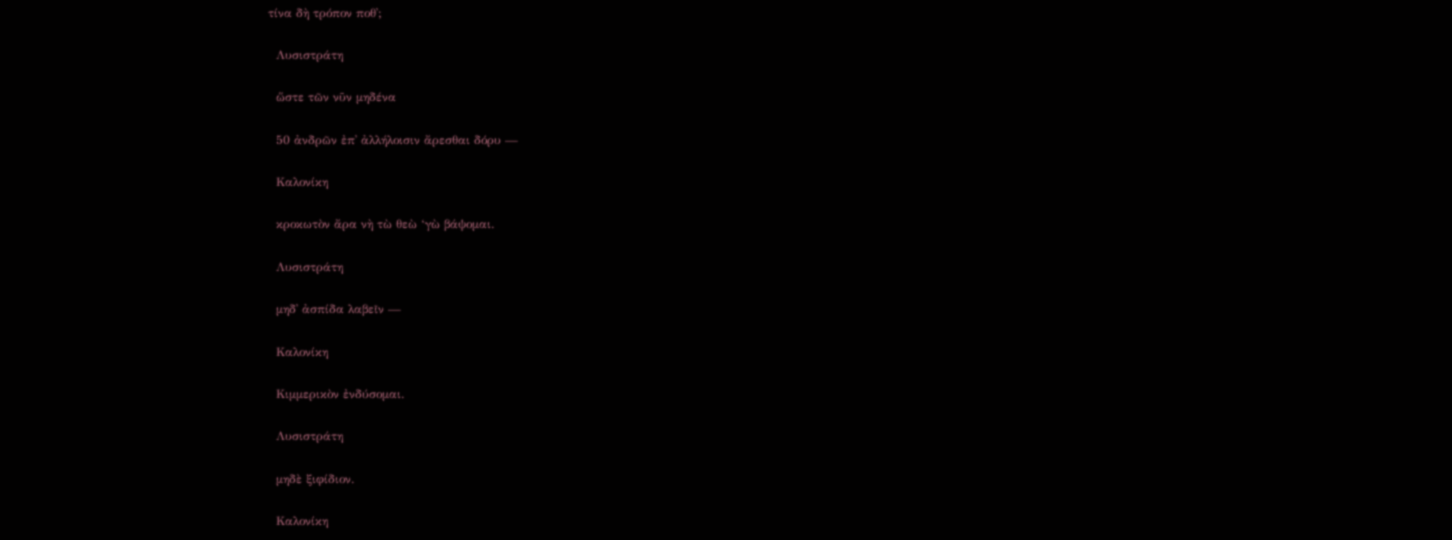τίνα δὴ τρόπον ποθ᾽;

  Λυσιστράτη

  ὥστε τῶν νῦν μηδένα

  50 ἀνδρῶν ἐπ᾽ ἀλλήλοισιν ἄρεσθαι δόρυ —

  Καλονίκη

  κροκωτὸν ἄρα νὴ τὼ θεὼ ‘γὼ βάψομαι.

  Λυσιστράτη

  μηδ᾽ ἀσπίδα λαβεῖν —

  Καλονίκη

  Κιμμερικὸν ἐνδύσομαι.

  Λυσιστράτη

  μηδὲ ξιφίδιον.

  Καλονίκη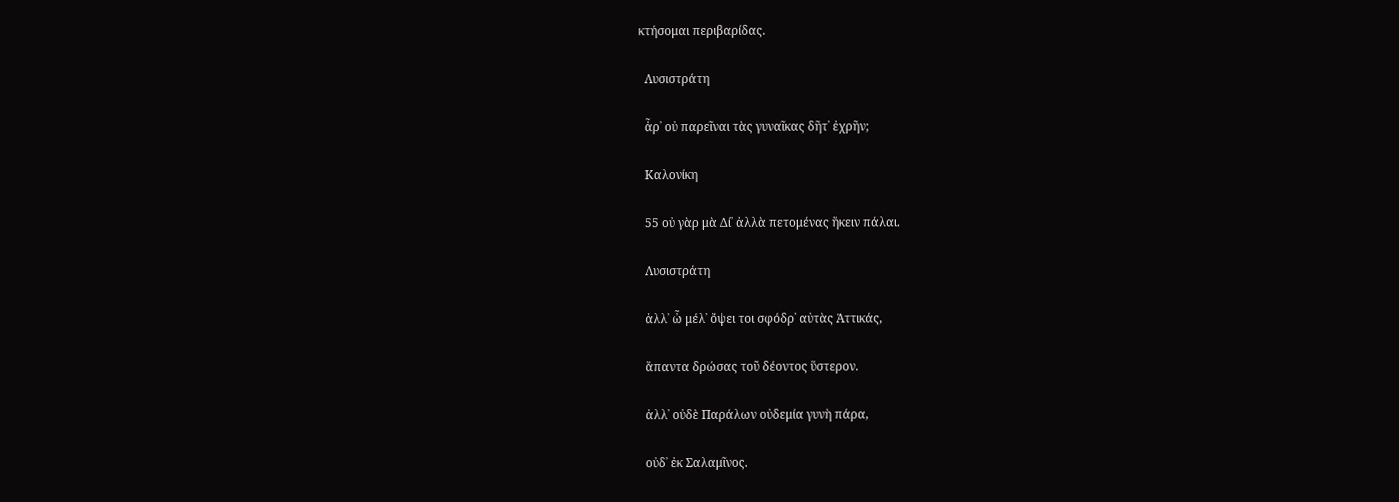κτήσομαι περιβαρίδας.

  Λυσιστράτη

  ἆρ᾽ οὐ παρεῖναι τὰς γυναῖκας δῆτ᾽ ἐχρῆν;

  Καλονίκη

  55 οὐ γὰρ μὰ Δί᾽ ἀλλὰ πετομένας ἥκειν πάλαι.

  Λυσιστράτη

  ἀλλ᾽ ὦ μέλ᾽ ὄψει τοι σφόδρ᾽ αὐτὰς Ἀττικάς,

  ἅπαντα δρώσας τοῦ δέοντος ὕστερον.

  ἀλλ᾽ οὐδὲ Παράλων οὐδεμία γυνὴ πάρα,

  οὐδ᾽ ἐκ Σαλαμῖνος.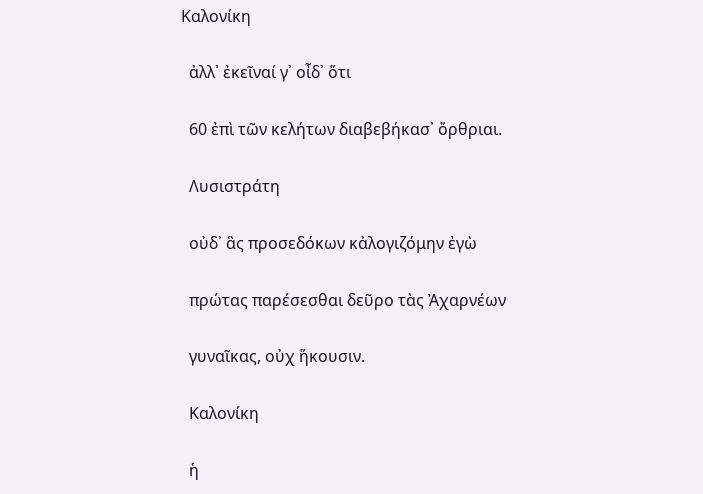Καλονίκη

  ἀλλ᾽ ἐκεῖναί γ᾽ οἶδ᾽ ὅτι

  60 ἐπὶ τῶν κελήτων διαβεβήκασ᾽ ὄρθριαι.

  Λυσιστράτη

  οὐδ᾽ ἃς προσεδόκων κἀλογιζόμην ἐγὼ

  πρώτας παρέσεσθαι δεῦρο τὰς Ἀχαρνέων

  γυναῖκας, οὐχ ἥκουσιν.

  Καλονίκη

  ἡ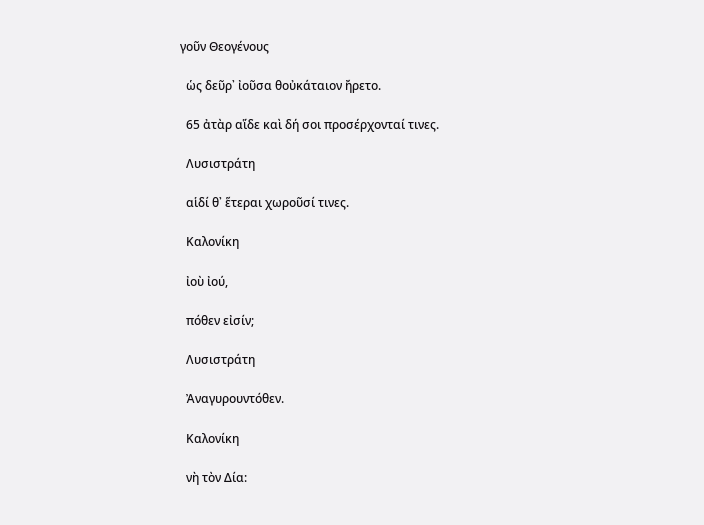γοῦν Θεογένους

  ὡς δεῦρ᾽ ἰοῦσα θοὐκάταιον ἤρετο.

  65 ἀτὰρ αἵδε καὶ δή σοι προσέρχονταί τινες.

  Λυσιστράτη

  αἱδί θ᾽ ἕτεραι χωροῦσί τινες.

  Καλονίκη

  ἰοὺ ἰού,

  πόθεν εἰσίν;

  Λυσιστράτη

  Ἀναγυρουντόθεν.

  Καλονίκη

  νὴ τὸν Δία: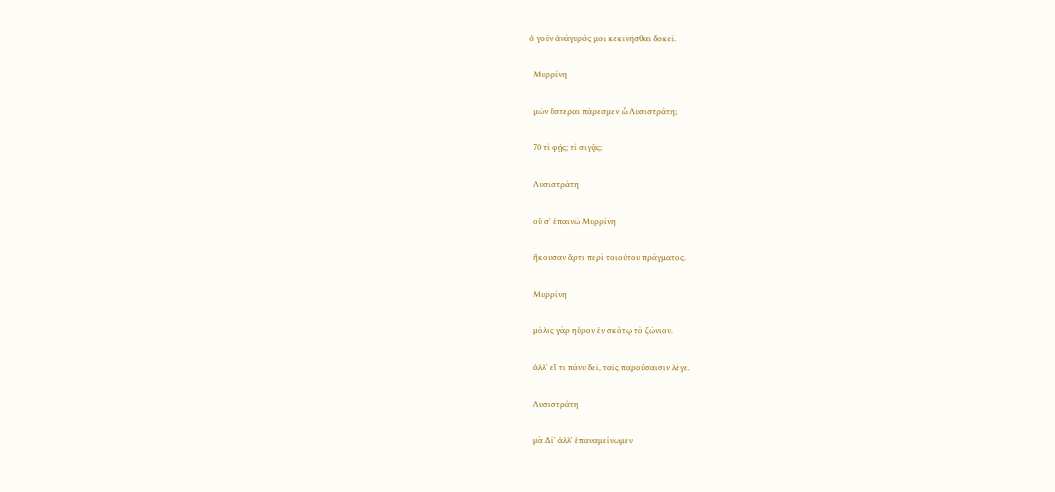ὁ γοῦν ἀνάγυρός μοι κεκινῆσθαι δοκεῖ.

  Μυρρίνη

  μῶν ὕστεραι πάρεσμεν ὦ Λυσιστράτη;

  70 τί φῄς; τί σιγᾷς;

  Λυσιστράτη

  οὔ σ᾽ ἐπαινῶ Μυρρίνη

  ἥκουσαν ἄρτι περὶ τοιούτου πράγματος.

  Μυρρίνη

  μόλις γὰρ ηὗρον ἐν σκότῳ τὸ ζώνιον.

  ἀλλ᾽ εἴ τι πάνυ δεῖ, ταῖς παρούσαισιν λέγε.

  Λυσιστράτη

  μὰ Δί᾽ ἀλλ᾽ ἐπαναμείνωμεν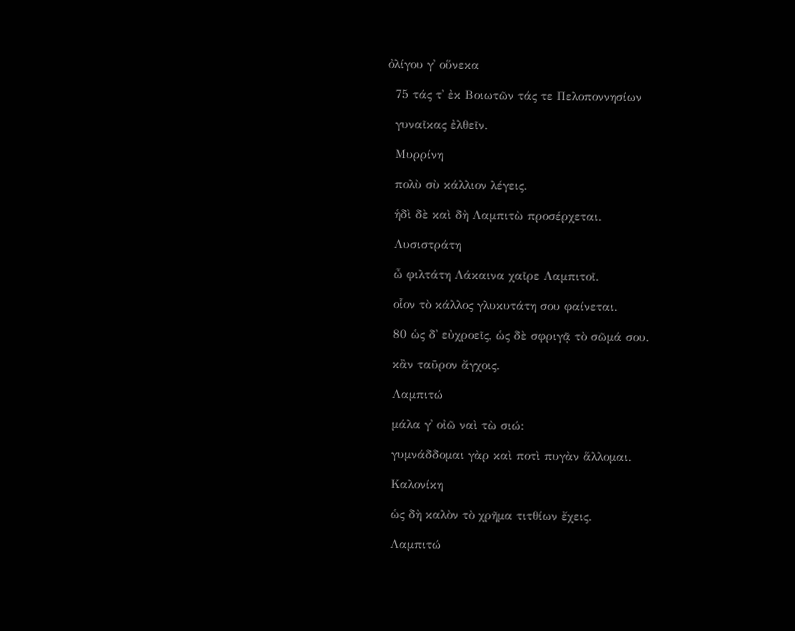ὀλίγου γ᾽ οὕνεκα

  75 τάς τ᾽ ἐκ Βοιωτῶν τάς τε Πελοποννησίων

  γυναῖκας ἐλθεῖν.

  Μυρρίνη

  πολὺ σὺ κάλλιον λέγεις.

  ἡδὶ δὲ καὶ δὴ Λαμπιτὼ προσέρχεται.

  Λυσιστράτη

  ὦ φιλτάτη Λάκαινα χαῖρε Λαμπιτοῖ.

  οἷον τὸ κάλλος γλυκυτάτη σου φαίνεται.

  80 ὡς δ᾽ εὐχροεῖς, ὡς δὲ σφριγᾷ τὸ σῶμά σου.

  κἂν ταῦρον ἄγχοις.

  Λαμπιτώ

  μάλα γ᾽ οἰῶ ναὶ τὼ σιώ:

  γυμνάδδομαι γὰρ καὶ ποτὶ πυγὰν ἅλλομαι.

  Καλονίκη

  ὡς δὴ καλὸν τὸ χρῆμα τιτθίων ἔχεις.

  Λαμπιτώ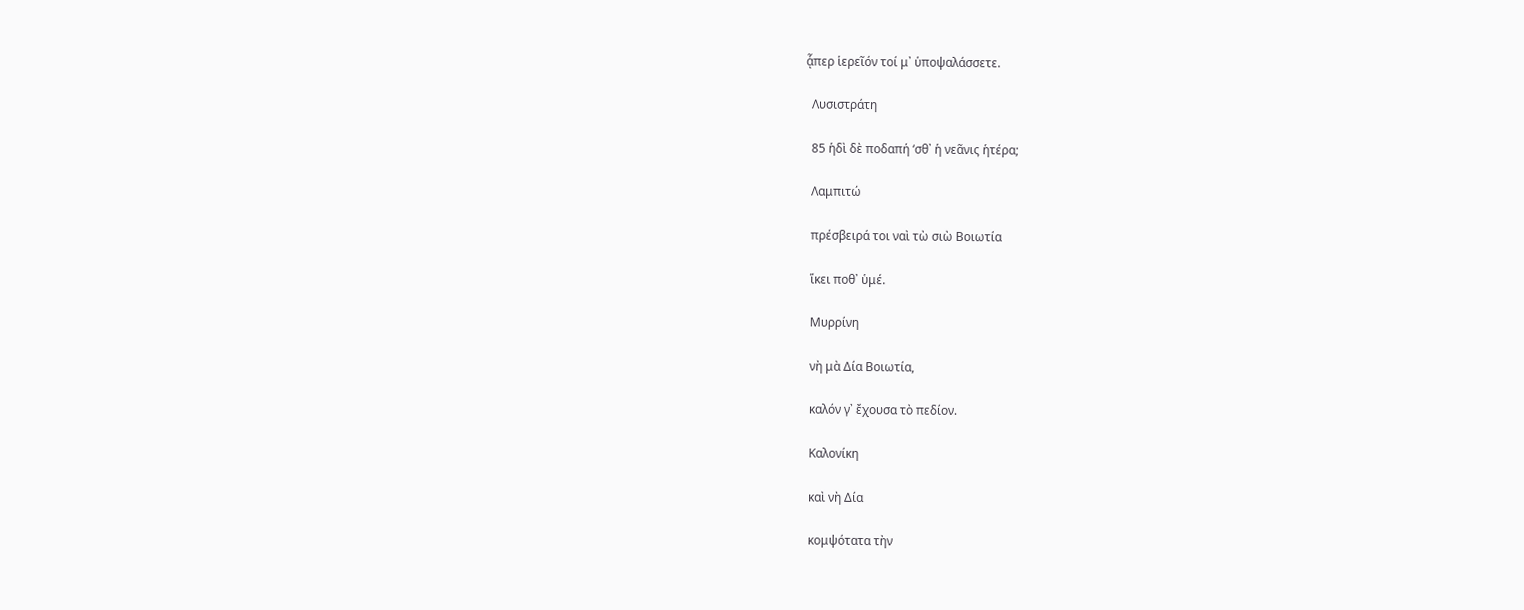ᾇπερ ἱερεῖόν τοί μ᾽ ὑποψαλάσσετε.

  Λυσιστράτη

  85 ἡδὶ δὲ ποδαπή ‘σθ᾽ ἡ νεᾶνις ἡτέρα;

  Λαμπιτώ

  πρέσβειρά τοι ναὶ τὼ σιὼ Βοιωτία

  ἵκει ποθ᾽ ὑμέ.

  Μυρρίνη

  νὴ μὰ Δία Βοιωτία,

  καλόν γ᾽ ἔχουσα τὸ πεδίον.

  Καλονίκη

  καὶ νὴ Δία

  κομψότατα τὴν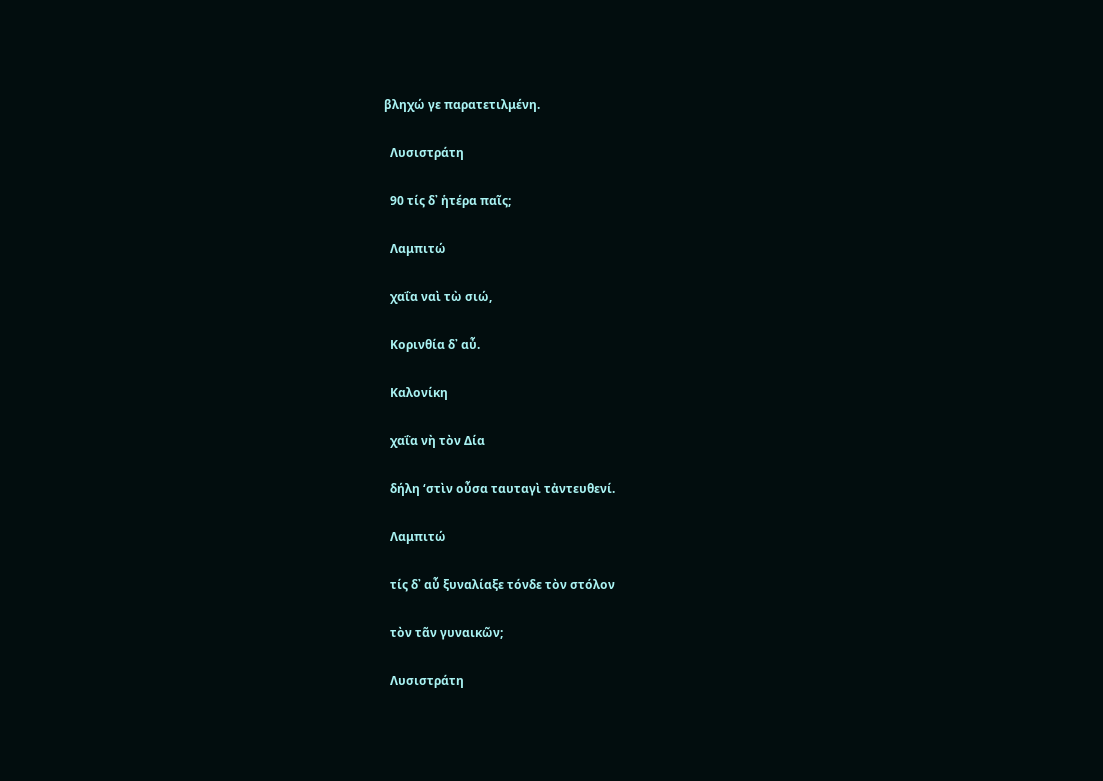βληχώ γε παρατετιλμένη.

  Λυσιστράτη

  90 τίς δ᾽ ἡτέρα παῖς;

  Λαμπιτώ

  χαΐα ναὶ τὼ σιώ,

  Κορινθία δ᾽ αὖ.

  Καλονίκη

  χαΐα νὴ τὸν Δία

  δήλη ‘στὶν οὖσα ταυταγὶ τἀντευθενί.

  Λαμπιτώ

  τίς δ᾽ αὖ ξυναλίαξε τόνδε τὸν στόλον

  τὸν τᾶν γυναικῶν;

  Λυσιστράτη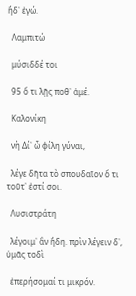ἥδ᾽ ἐγώ.

  Λαμπιτώ

  μύσιδδέ τοι

  95 ὅ τι λῇς ποθ᾽ ἁμέ.

  Καλονίκη

  νὴ Δί᾽ ὦ φίλη γύναι,

  λέγε δῆτα τὸ σπουδαῖον ὅ τι τοῦτ᾽ ἐστί σοι.

  Λυσιστράτη

  λέγοιμ᾽ ἂν ἤδη. πρὶν λέγειν δ᾽, ὑμᾶς τοδὶ

  ἐπερήσομαί τι μικρόν.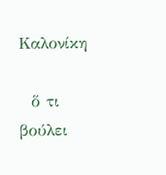Καλονίκη

  ὅ τι βούλει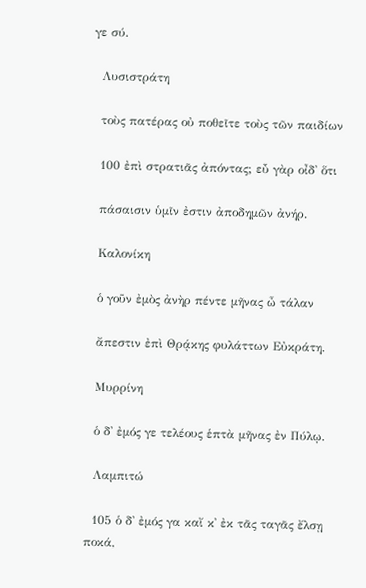γε σύ.

  Λυσιστράτη

  τοὺς πατέρας οὐ ποθεῖτε τοὺς τῶν παιδίων

  100 ἐπὶ στρατιᾶς ἀπόντας; εὖ γὰρ οἶδ᾽ ὅτι

  πάσαισιν ὑμῖν ἐστιν ἀποδημῶν ἀνήρ.

  Καλονίκη

  ὁ γοῦν ἐμὸς ἀνὴρ πέντε μῆνας ὦ τάλαν

  ἄπεστιν ἐπὶ Θρᾴκης φυλάττων Εὐκράτη.

  Μυρρίνη

  ὁ δ᾽ ἐμός γε τελέους ἑπτὰ μῆνας ἐν Πύλῳ.

  Λαμπιτώ

  105 ὁ δ᾽ ἐμός γα καἴ κ᾽ ἐκ τᾶς ταγᾶς ἔλσῃ ποκά,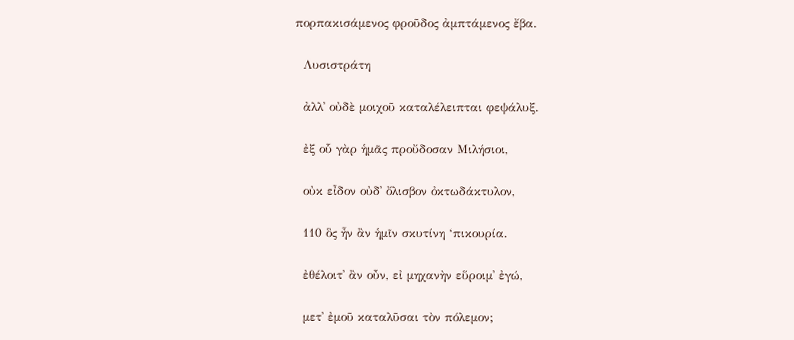πορπακισάμενος φροῦδος ἀμπτάμενος ἔβα.

  Λυσιστράτη

  ἀλλ᾽ οὐδὲ μοιχοῦ καταλέλειπται φεψάλυξ.

  ἐξ οὗ γὰρ ἡμᾶς προὔδοσαν Μιλήσιοι,

  οὐκ εἶδον οὐδ᾽ ὄλισβον ὀκτωδάκτυλον,

  110 ὃς ἦν ἂν ἡμῖν σκυτίνη ‘πικουρία.

  ἐθέλοιτ᾽ ἂν οὖν, εἰ μηχανὴν εὕροιμ᾽ ἐγώ,

  μετ᾽ ἐμοῦ καταλῦσαι τὸν πόλεμον;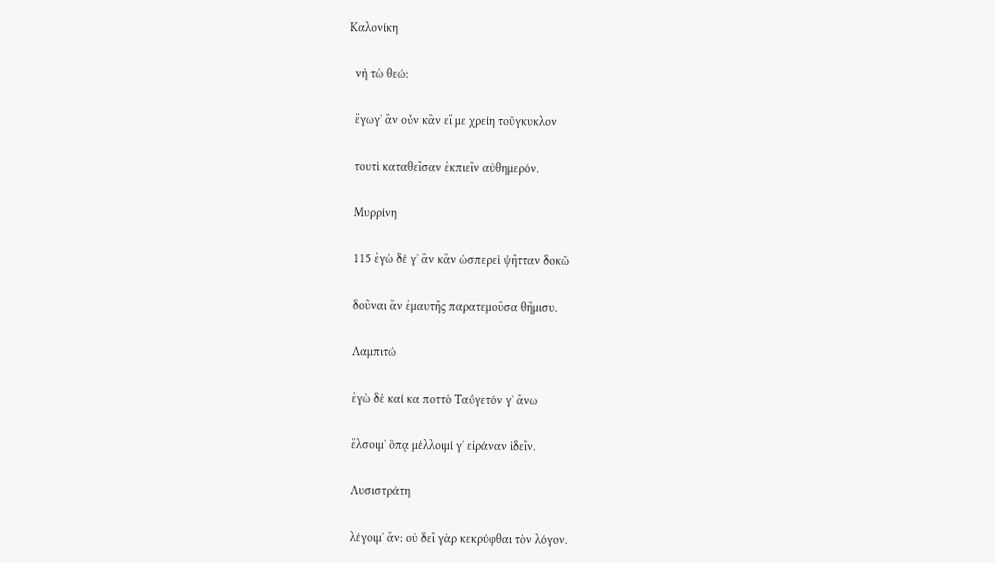Καλονίκη

  νὴ τὼ θεώ:

  ἔγωγ᾽ ἂν οὖν κἂν εἴ με χρείη τοὔγκυκλον

  τουτὶ καταθεῖσαν ἐκπιεῖν αὐθημερόν.

  Μυρρίνη

  115 ἐγὼ δέ γ᾽ ἂν κἂν ὡσπερεὶ ψῆτταν δοκῶ

  δοῦναι ἂν ἐμαυτῆς παρατεμοῦσα θἤμισυ.

  Λαμπιτώ

  ἐγὼ δὲ καί κα ποττὸ Ταΰγετόν γ᾽ ἄνω

  ἔλσοιμ᾽ ὅπᾳ μέλλοιμί γ᾽ εἰράναν ἰδεῖν.

  Λυσιστράτη

  λέγοιμ᾽ ἄν: οὐ δεῖ γὰρ κεκρύφθαι τὸν λόγον.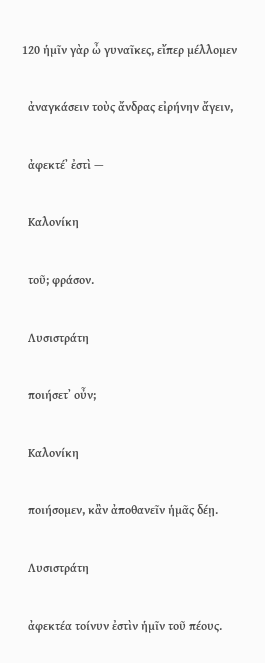120 ἡμῖν γὰρ ὦ γυναῖκες, εἴπερ μέλλομεν

  ἀναγκάσειν τοὺς ἄνδρας εἰρήνην ἄγειν,

  ἀφεκτέ᾽ ἐστὶ —

  Καλονίκη

  τοῦ; φράσον.

  Λυσιστράτη

  ποιήσετ᾽ οὖν;

  Καλονίκη

  ποιήσομεν, κἂν ἀποθανεῖν ἡμᾶς δέῃ.

  Λυσιστράτη

  ἀφεκτέα τοίνυν ἐστὶν ἡμῖν τοῦ πέους.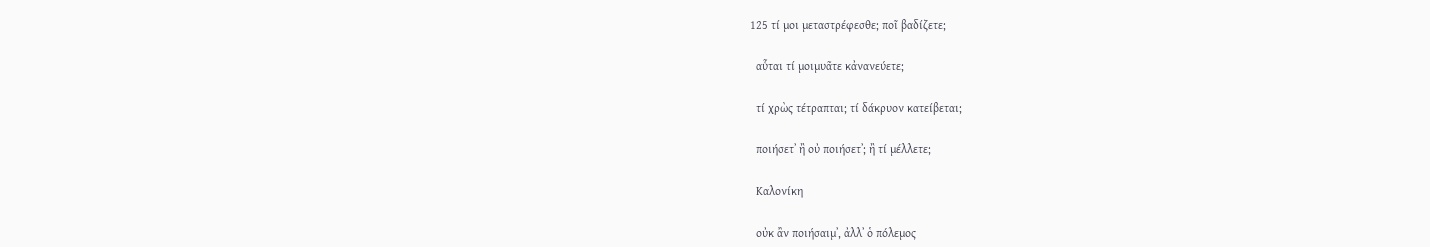125 τί μοι μεταστρέφεσθε; ποῖ βαδίζετε;

  αὗται τί μοιμυᾶτε κἀνανεύετε;

  τί χρὼς τέτραπται; τί δάκρυον κατείβεται;

  ποιήσετ᾽ ἢ οὐ ποιήσετ᾽; ἢ τί μέλλετε;

  Καλονίκη

  οὐκ ἂν ποιήσαιμ᾽, ἀλλ᾽ ὁ πόλεμος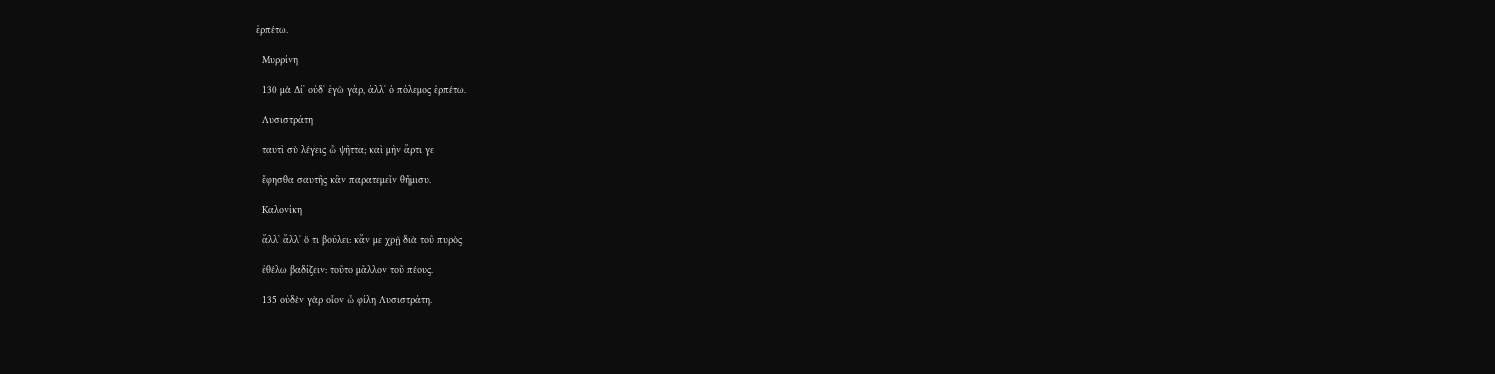ἑρπέτω.

  Μυρρίνη

  130 μὰ Δί᾽ οὐδ᾽ ἐγὼ γάρ, ἀλλ᾽ ὁ πόλεμος ἑρπέτω.

  Λυσιστράτη

  ταυτὶ σὺ λέγεις ὦ ψῆττα; καὶ μὴν ἄρτι γε

  ἔφησθα σαυτῆς κἂν παρατεμεῖν θἤμισυ.

  Καλονίκη

  ἄλλ᾽ ἄλλ᾽ ὅ τι βούλει: κἄν με χρῇ διὰ τοῦ πυρὸς

  ἐθέλω βαδίζειν: τοῦτο μᾶλλον τοῦ πέους.

  135 οὐδὲν γὰρ οἷον ὦ φίλη Λυσιστράτη.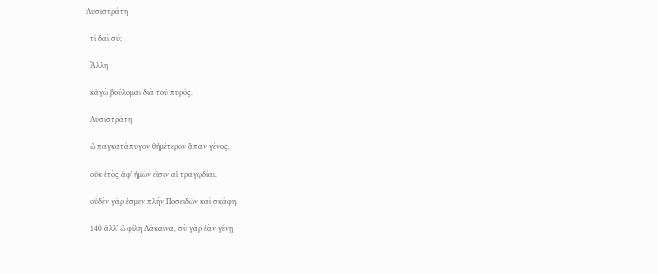Λυσιστράτη

  τί δαὶ σύ;

  Ἄλλη

  κἀγὼ βούλομαι διὰ τοῦ πυρός.

  Λυσιστράτη

  ὦ παγκατάπυγον θἠμέτερον ἅπαν γένος,

  οὐκ ἐτὸς ἀφ᾽ ἡμῶν εἰσιν αἱ τραγῳδίαι.

  οὐδὲν γάρ ἐσμεν πλὴν Ποσειδῶν καὶ σκάφη.

  140 ἀλλ᾽ ὦ φίλη Λάκαινα, σὺ γὰρ ἐὰν γένῃ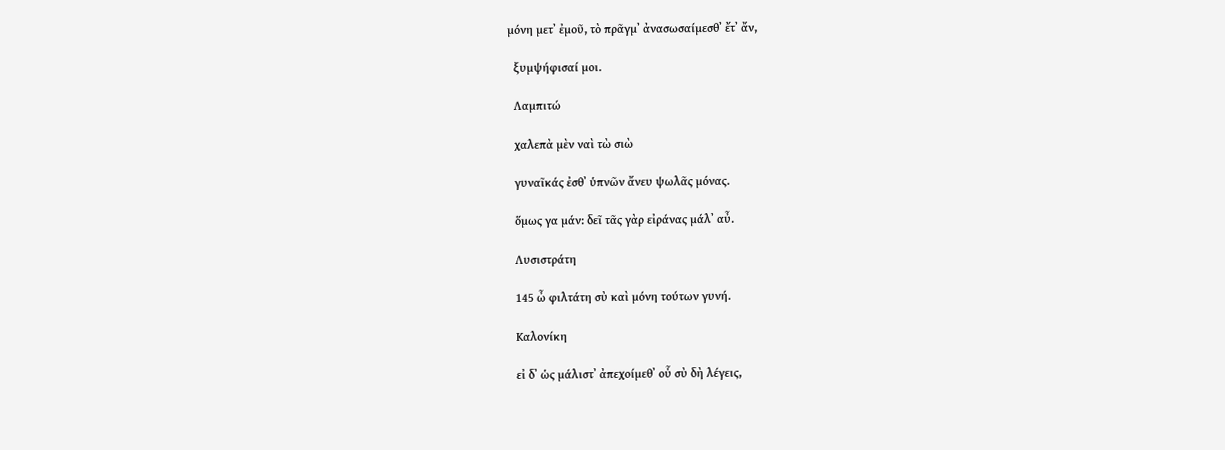μόνη μετ᾽ ἐμοῦ, τὸ πρᾶγμ᾽ ἀνασωσαίμεσθ᾽ ἔτ᾽ ἄν,

  ξυμψήφισαί μοι.

  Λαμπιτώ

  χαλεπὰ μὲν ναὶ τὼ σιὼ

  γυναῖκάς ἐσθ᾽ ὑπνῶν ἄνευ ψωλᾶς μόνας.

  ὅμως γα μάν: δεῖ τᾶς γὰρ εἰράνας μάλ᾽ αὖ.

  Λυσιστράτη

  145 ὦ φιλτάτη σὺ καὶ μόνη τούτων γυνή.

  Καλονίκη

  εἰ δ᾽ ὡς μάλιστ᾽ ἀπεχοίμεθ᾽ οὗ σὺ δὴ λέγεις,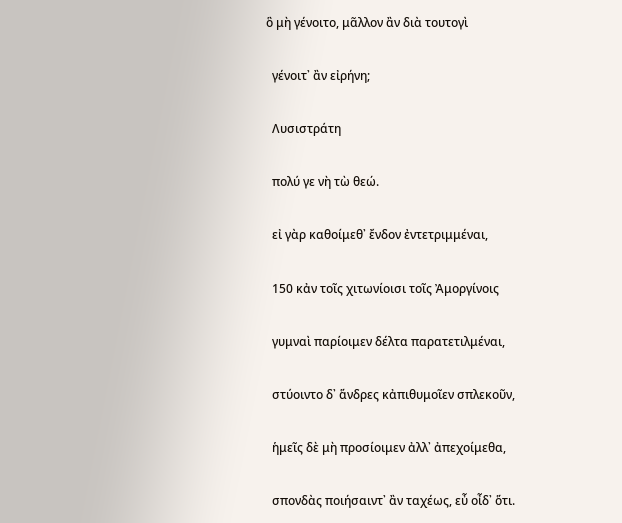ὃ μὴ γένοιτο, μᾶλλον ἂν διὰ τουτογὶ

  γένοιτ᾽ ἂν εἰρήνη;

  Λυσιστράτη

  πολύ γε νὴ τὼ θεώ.

  εἰ γὰρ καθοίμεθ᾽ ἔνδον ἐντετριμμέναι,

  150 κἀν τοῖς χιτωνίοισι τοῖς Ἀμοργίνοις

  γυμναὶ παρίοιμεν δέλτα παρατετιλμέναι,

  στύοιντο δ᾽ ἅνδρες κἀπιθυμοῖεν σπλεκοῦν,

  ἡμεῖς δὲ μὴ προσίοιμεν ἀλλ᾽ ἀπεχοίμεθα,

  σπονδὰς ποιήσαιντ᾽ ἂν ταχέως, εὖ οἶδ᾽ ὅτι.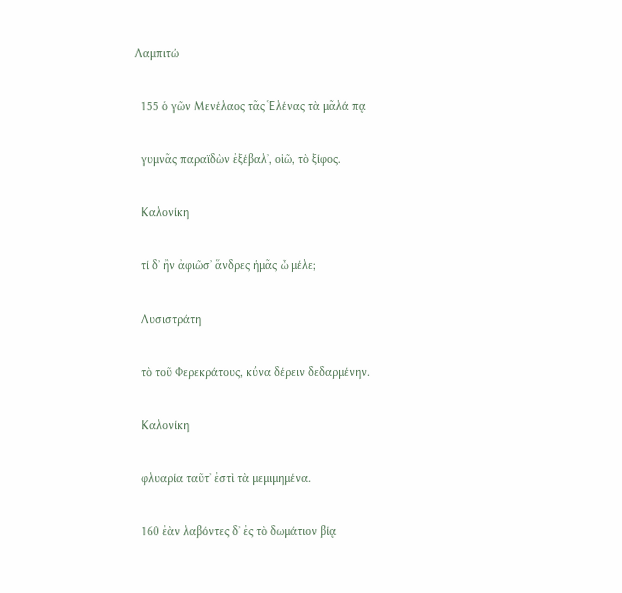Λαμπιτώ

  155 ὁ γῶν Μενέλαος τᾶς Ἑλένας τὰ μᾶλά πᾳ

  γυμνᾶς παραϊδὼν ἐξέβαλ᾽, οἰῶ, τὸ ξίφος.

  Καλονίκη

  τί δ᾽ ἢν ἀφιῶσ᾽ ἅνδρες ἡμᾶς ὦ μέλε;

  Λυσιστράτη

  τὸ τοῦ Φερεκράτους, κύνα δέρειν δεδαρμένην.

  Καλονίκη

  φλυαρία ταῦτ᾽ ἐστὶ τὰ μεμιμημένα.

  160 ἐὰν λαβόντες δ᾽ ἐς τὸ δωμάτιον βίᾳ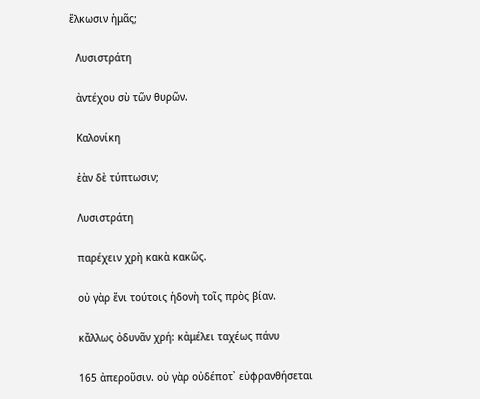ἕλκωσιν ἡμᾶς;

  Λυσιστράτη

  ἀντέχου σὺ τῶν θυρῶν.

  Καλονίκη

  ἐὰν δὲ τύπτωσιν;

  Λυσιστράτη

  παρέχειν χρὴ κακὰ κακῶς.

  οὐ γὰρ ἔνι τούτοις ἡδονὴ τοῖς πρὸς βίαν.

  κἄλλως ὀδυνᾶν χρή: κἀμέλει ταχέως πάνυ

  165 ἀπεροῦσιν. οὐ γὰρ οὐδέποτ᾽ εὐφρανθήσεται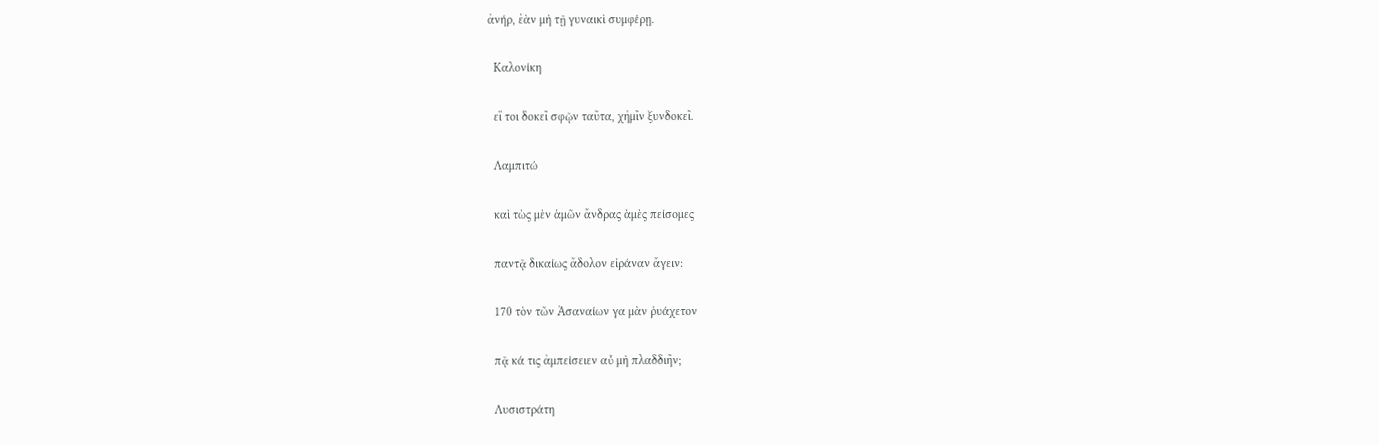ἀνήρ, ἐὰν μὴ τῇ γυναικὶ συμφέρῃ.

  Καλονίκη

  εἴ τοι δοκεῖ σφῷν ταῦτα, χἠμῖν ξυνδοκεῖ.

  Λαμπιτώ

  καὶ τὼς μὲν ἁμῶν ἄνδρας ἁμὲς πείσομες

  παντᾷ δικαίως ἄδολον εἰράναν ἄγειν:

  170 τὸν τῶν Ἀσαναίων γα μὰν ῥυάχετον

  πᾷ κά τις ἀμπείσειεν αὖ μὴ πλαδδιῆν;

  Λυσιστράτη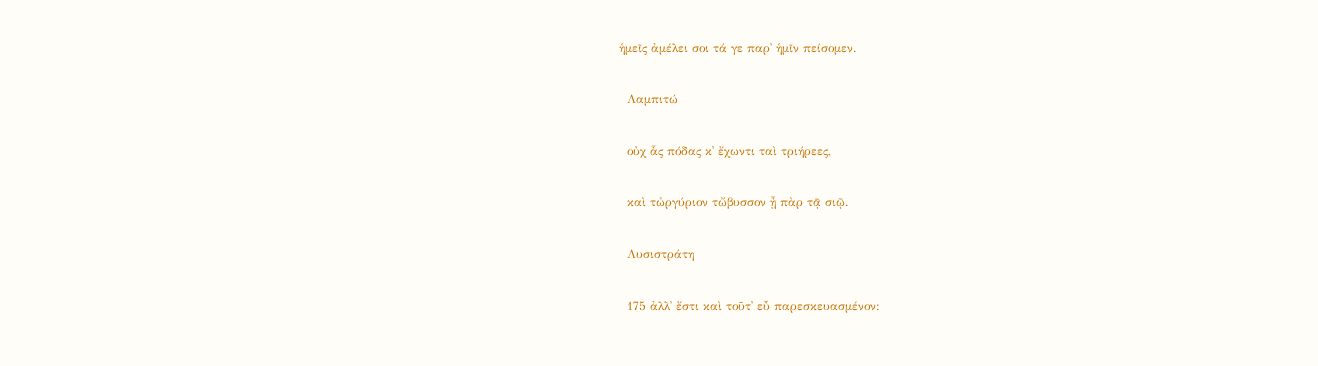ἡμεῖς ἀμέλει σοι τά γε παρ᾽ ἡμῖν πείσομεν.

  Λαμπιτώ

  οὐχ ἇς πόδας κ᾽ ἔχωντι ταὶ τριήρεες,

  καὶ τὠργύριον τὤβυσσον ᾖ πὰρ τᾷ σιῷ.

  Λυσιστράτη

  175 ἀλλ᾽ ἔστι καὶ τοῦτ᾽ εὖ παρεσκευασμένον: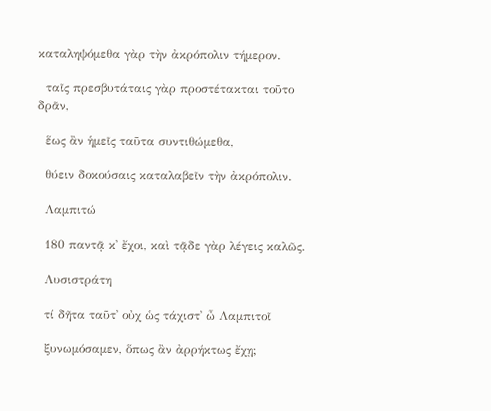καταληψόμεθα γὰρ τὴν ἀκρόπολιν τήμερον.

  ταῖς πρεσβυτάταις γὰρ προστέτακται τοῦτο δρᾶν,

  ἕως ἂν ἡμεῖς ταῦτα συντιθώμεθα,

  θύειν δοκούσαις καταλαβεῖν τὴν ἀκρόπολιν.

  Λαμπιτώ

  180 παντᾷ κ᾽ ἔχοι, καὶ τᾷδε γὰρ λέγεις καλῶς.

  Λυσιστράτη

  τί δῆτα ταῦτ᾽ οὐχ ὡς τάχιστ᾽ ὦ Λαμπιτοῖ

  ξυνωμόσαμεν, ὅπως ἂν ἀρρήκτως ἔχῃ;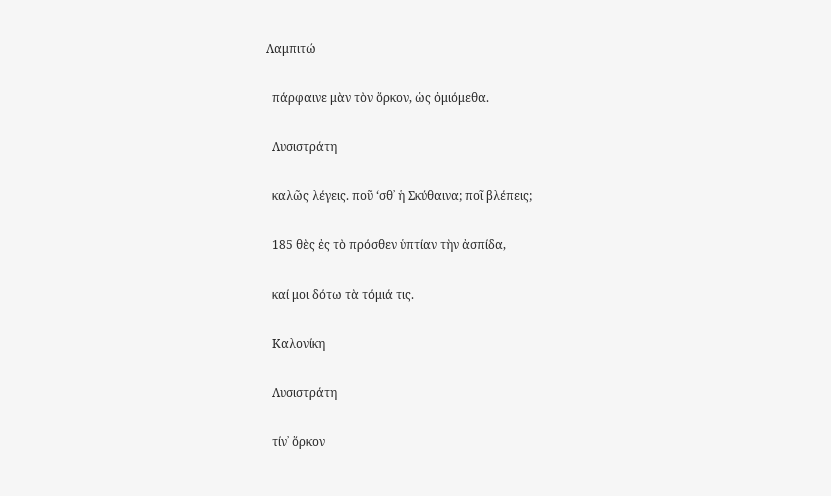Λαμπιτώ

  πάρφαινε μὰν τὸν ὅρκον, ὡς ὀμιόμεθα.

  Λυσιστράτη

  καλῶς λέγεις. ποῦ ‘σθ᾽ ἡ Σκύθαινα; ποῖ βλέπεις;

  185 θὲς ἐς τὸ πρόσθεν ὑπτίαν τὴν ἀσπίδα,

  καί μοι δότω τὰ τόμιά τις.

  Καλονίκη

  Λυσιστράτη

  τίν᾽ ὅρκον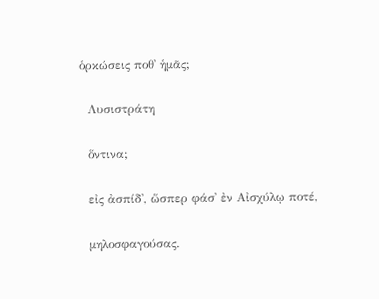ὁρκώσεις ποθ᾽ ἡμᾶς;

  Λυσιστράτη

  ὅντινα;

  εἰς ἀσπίδ᾽, ὥσπερ φάσ᾽ ἐν Αἰσχύλῳ ποτέ,

  μηλοσφαγούσας.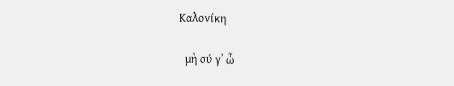Καλονίκη

  μὴ σύ γ᾽ ὦ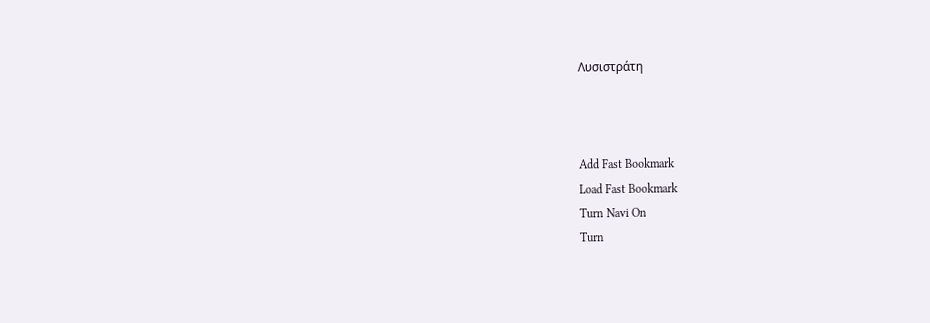Λυσιστράτη



Add Fast Bookmark
Load Fast Bookmark
Turn Navi On
Turn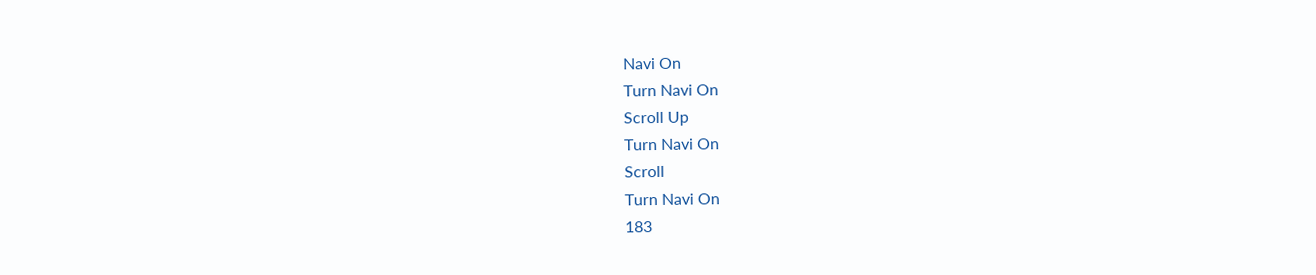Navi On
Turn Navi On
Scroll Up
Turn Navi On
Scroll
Turn Navi On
183